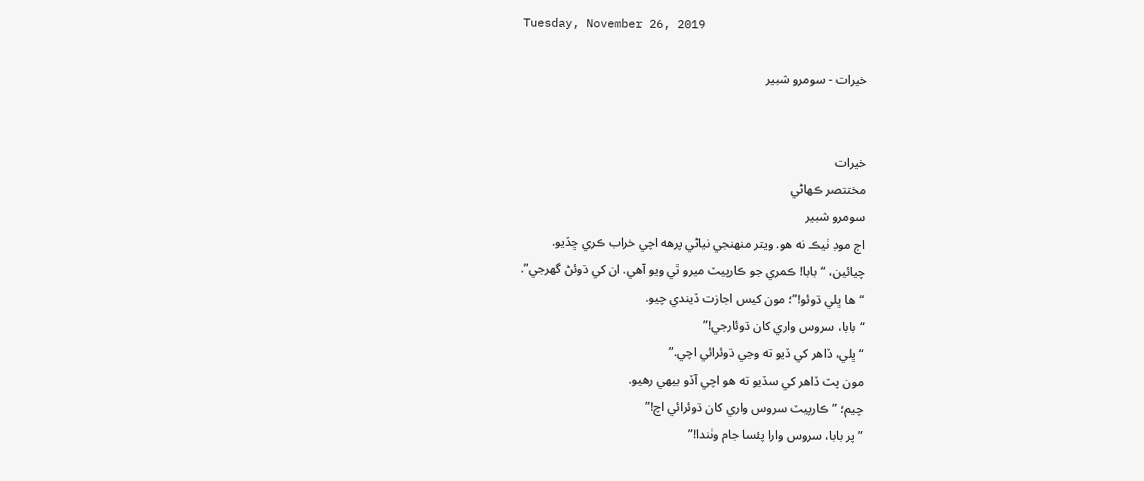Tuesday, November 26, 2019

خيرات - سومرو شبير


خيرات
مختتصر ڪھاڻي
سومرو شبير
اڄ موڊ ٺيڪ نه ھو. ويتر منھنجي نياڻي پرهه اچي خراب ڪري ڇڏيو.
چيائين، “بابا! ڪمري جو ڪارپيٽ ميرو ٿي ويو آھي. ان کي ڌوئڻ گھرجي”.
“ھا ڀلي ڌوئو!”؛ مون کيس اجازت ڏيندي چيو.
“بابا، سروس واري کان ڌوئارجي!”
“ڀلي، ڏاھر کي ڏيو ته وڃي ڌوئرائي اچي.”
مون پٽ ڏاھر کي سڏيو ته ھو اچي آڏو بيھي رھيو.
چيم؛ ”ڪارپيٽ سروس واري کان ڌوئرائي اچ!”
”پر بابا، سروس وارا پئسا جام وٺندا!”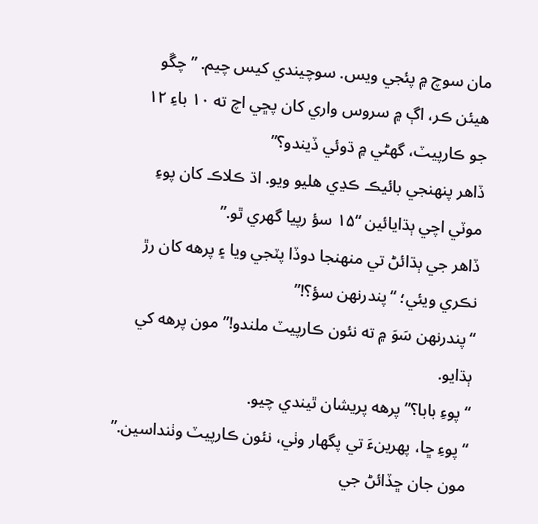مان سوچ ۾ پئجي ويس. سوچيندي کيس چيم. ”چڱو ھيئن ڪر، اڳ ۾ سروس واري کان پڇي اچ ته ۱۰ باءِ ۱۲ جو ڪارپيٽ، گھڻي ۾ ڌوئي ڏيندو؟”
ڏاھر پنھنجي بائيڪ ڪڍي ھليو ويو. اڌ ڪلاڪ کان پوءِ موٽي اچي ٻڌايائين “۱۵ سؤ رپيا گھري ٿو.”
ڏاھر جي ٻڌائڻ تي منھنجا دوڏا پٽجي ويا ۽ پرهه کان رڙ نڪري ويئي؛ “پندرنھن سؤ؟!”
“پندرنھن سَوَ ۾ ته نئون ڪارپيٽ ملندو!” مون پرهه کي ٻڌايو.
“پوءِ بابا؟” پرهه پريشان ٿيندي چيو.
“پوءِ ڇا، پھرينءَ تي پگھار وٺي، نئون ڪارپيٽ وٺنداسين.” مون جان ڇڏائڻ جي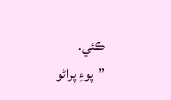ڪئي.
”پوءِ پراڻو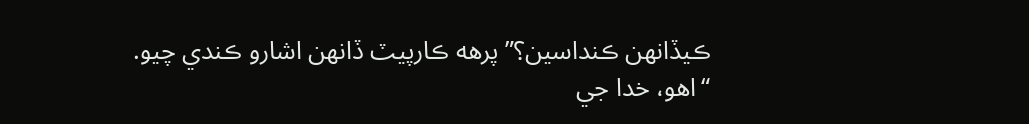ڪيڏانهن ڪنداسين؟” پرهه ڪارپيٽ ڏانھن اشارو ڪندي چيو.
“اھو، خدا جي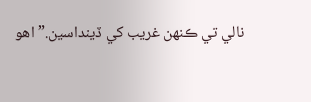نالي تي ڪنھن غريب کي ڏينداسين.” اھو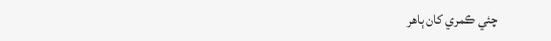چئي ڪمري کان ٻاھر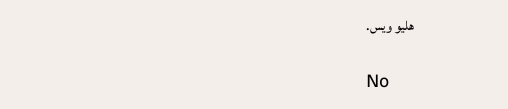ھليو ويس.

No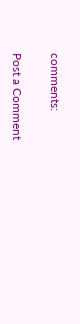comments:

Post a Comment